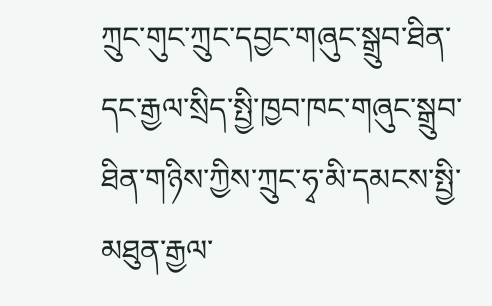ཀྲུང་གུང་ཀྲུང་དབྱང་གཞུང་སྒྲུབ་ཐིན་དང་རྒྱལ་སྲིད་སྤྱི་ཁྱབ་ཁང་གཞུང་སྒྲུབ་ཐིན་གཉིས་ཀྱིས་ཀྲུང་ཧྭ་མི་དམངས་སྤྱི་མཐུན་རྒྱལ་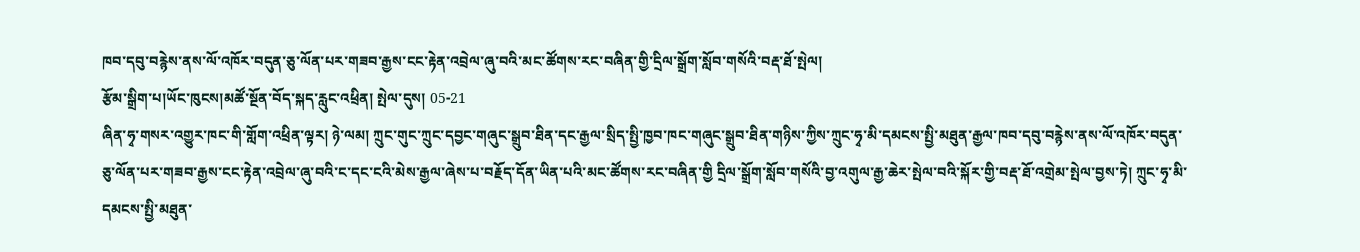ཁབ་དབུ་བརྙེས་ནས་ལོ་འཁོར་བདུན་ཅུ་ལོན་པར་གཟབ་རྒྱས་ངང་རྟེན་འབྲེལ་ཞུ་བའི་མང་ཚོགས་རང་བཞིན་གྱི་དྲིལ་སྒྲོག་སློབ་གསོའི་བརྡ་ཐོ་སྤེལ།
རྩོམ་སྒྲིག་པ།ཡོང་ཁུངས།མཚོ་སྔོན་བོད་སྐད་རླུང་འཕྲིན། སྤེལ་དུས། 05-21
ཞིན་ཧྭ་གསར་འགྱུར་ཁང་གི་གློག་འཕྲིན་ལྟར། ཉེ་ལམ། ཀྲུང་གུང་ཀྲུང་དབྱང་གཞུང་སྒྲུབ་ཐིན་དང་རྒྱལ་སྲིད་སྤྱི་ཁྱབ་ཁང་གཞུང་སྒྲུབ་ཐིན་གཉིས་ཀྱིས་ཀྲུང་ཧྭ་མི་དམངས་སྤྱི་མཐུན་རྒྱལ་ཁབ་དབུ་བརྙེས་ནས་ལོ་འཁོར་བདུན་ཅུ་ལོན་པར་གཟབ་རྒྱས་ངང་རྟེན་འབྲེལ་ཞུ་བའི་ང་དང་ངའི་མེས་རྒྱལ་ཞེས་པ་བརྗོད་དོན་ཡིན་པའི་མང་ཚོགས་རང་བཞིན་གྱི དྲིལ་སྒྲོག་སློབ་གསོའི་བྱ་འགུལ་རྒྱ་ཆེར་སྤེལ་བའི་སྐོར་གྱི་བརྡ་ཐོ་འགྲེམ་སྤེལ་བྱས་ཏེ། ཀྲུང་ཧྭ་མི་དམངས་སྤྱི་མཐུན་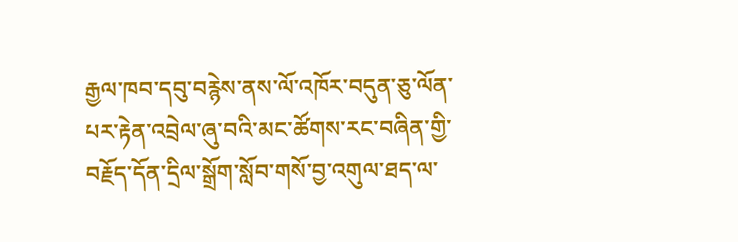རྒྱལ་ཁབ་དབུ་བརྙེས་ནས་ལོ་འཁོར་བདུན་ཅུ་ལོན་པར་རྟེན་འབྲེལ་ཞུ་བའི་མང་ཚོགས་རང་བཞིན་གྱི་བརྗོད་དོན་དྲིལ་སྒྲོག་སློབ་གསོ་བྱ་འགུལ་ཐད་ལ་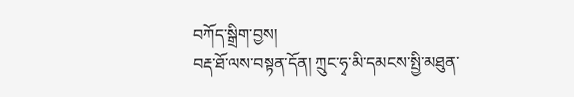བཀོད་སྒྲིག་བྱས།
བརྡ་ཐོ་ལས་བསྟན་དོན། ཀྲུང་ཧྭ་མི་དམངས་སྤྱི་མཐུན་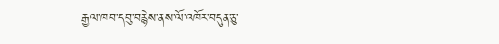རྒྱལ་ཁབ་དབུ་བརྙེས་ནས་ལོ་འཁོར་བདུན་ཅུ་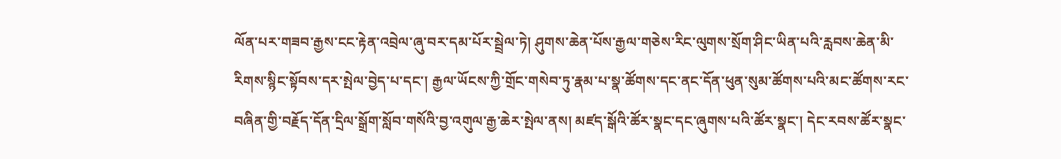ལོན་པར་གཟབ་རྒྱས་ངང་རྟེན་འབྲེལ་ཞུ་བར་དམ་པོར་སྦྲེལ་ཏེ། ཤུགས་ཆེན་པོས་རྒྱལ་གཅེས་རིང་ལུགས་སྲོག་ཤིང་ཡིན་པའི་རླབས་ཆེན་མི་རིགས་སྙིང་སྟོབས་དར་སྤེལ་བྱེད་པ་དང་། རྒྱལ་ཡོངས་ཀྱི་གྲོང་གསེབ་ཏུ་རྣམ་པ་སྣ་ཚོགས་དང་ནང་དོན་ཕུན་སུམ་ཚོགས་པའི་མང་ཚོགས་རང་བཞིན་གྱི་བརྗོད་དོན་དྲིལ་སྒྲོག་སློབ་གསོའི་བྱ་འགུལ་རྒྱ་ཆེར་སྤེལ་ནས། མཛད་སྒོའི་ཚོར་སྣང་དང་ཞུགས་པའི་ཚོར་སྣང་། དེང་རབས་ཚོར་སྣང་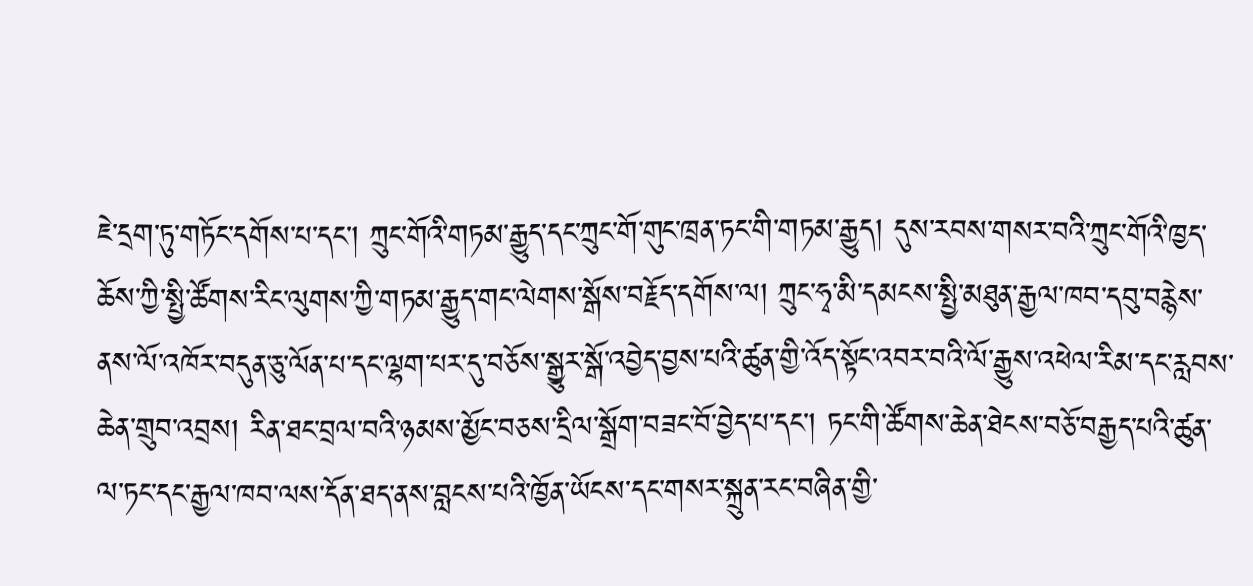ཇེ་དྲག་ཏུ་གཏོང་དགོས་པ་དང་། ཀྲུང་གོའི་གཏམ་རྒྱུད་དང་ཀྲུང་གོ་གུང་ཁྲན་ཏང་གི་གཏམ་རྒྱུད། དུས་རབས་གསར་བའི་ཀྲུང་གོའི་ཁྱད་ཆོས་ཀྱི་སྤྱི་ཚོགས་རིང་ལུགས་ཀྱི་གཏམ་རྒྱུད་གང་ལེགས་སྒོས་བརྗོད་དགོས་ལ། ཀྲུང་ཧྭ་མི་དམངས་སྤྱི་མཐུན་རྒྱལ་ཁབ་དབུ་བརྙེས་ནས་ལོ་འཁོར་བདུན་ཅུ་ལོན་པ་དང་ལྷག་པར་དུ་བཅོས་སྒྱུར་སྒོ་འབྱེད་བྱས་པའི་ཚུན་གྱི་འོད་སྟོང་འབར་བའི་ལོ་རྒྱུས་འཕེལ་རིམ་དང་རླབས་ཆེན་གྲུབ་འབྲས། རིན་ཐང་བྲལ་བའི་ཉམས་མྱོང་བཅས་དྲིལ་སྒྲོག་བཟང་བོ་བྱེད་པ་དང་། ཏང་གི་ཚོགས་ཆེན་ཐེངས་བཅོ་བརྒྱད་པའི་ཚུན་ལ་ཏང་དང་རྒྱལ་ཁབ་ལས་དོན་ཐད་ནས་བླངས་པའི་ཁྱོན་ཡོངས་དང་གསར་སྐྲུན་རང་བཞིན་གྱི་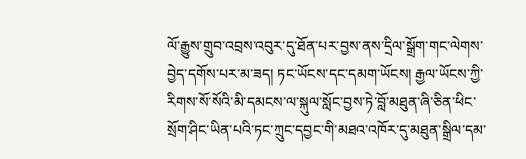ལོ་རྒྱུས་གྲུབ་འབྲས་འབུར་དུ་ཐོན་པར་བྱས་ནས་དྲིལ་སྒྲོག་གང་ལེགས་བྱེད་དགོས་པར་མ་ཟད། ཏང་ཡོངས་དང་དམག་ཡོངས། རྒྱལ་ཡོངས་ཀྱི་རིགས་སོ་སོའི་མི་དམངས་ལ་སྐུལ་སློང་བྱས་ཏེ་བློ་མཐུན་ཞི་ཅིན་ཕིང་སྲོག་ཤིང་ཡིན་པའི་ཏང་ཀྲུང་དབྱང་གི་མཐའ་འཁོར་དུ་མཐུན་སྒྲིལ་དམ་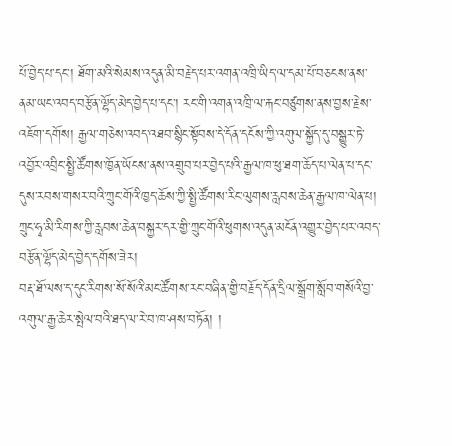པོ་བྱེད་པ་དང་། ཐོག་མའི་སེམས་འདུན་མི་བརྗེད་པར་འགན་འཁྲི་ཡིད་ལ་དམ་པོ་བཅངས་ནས་ནམ་ཡང་འབད་བརྩོན་ལྷོད་མེད་བྱེད་པ་དང་། རང་གི་འགན་འཁྲི་ལ་རྐང་བཙུགས་ནས་བྱས་རྗེས་འཇོག་དགོས། རྒྱལ་གཅེས་འབད་འཐབ་སྙིང་སྟོབས་དེ་དོན་དངོས་ཀྱི་འགུལ་སྐྱོད་དུ་བསྒྱུར་ཏེ་འབྱོར་འབྲིང་སྤྱི་ཚོགས་ཁྱོན་ཡོངས་ནས་འགྲུབ་པར་བྱེད་པའི་རྒྱལ་ཁ་ཕུ་ཐག་ཆོད་པ་ལེན་པ་དང་དུས་རབས་གསར་བའི་ཀྲུང་གོའི་ཁྱད་ཆོས་ཀྱི་སྤྱི་ཚོགས་རིང་ལུགས་རླབས་ཆེན་རྒྱལ་ཁ་ལེན་པ། ཀྲུང་ཧྭ་མི་རིགས་ཀྱི་རླབས་ཆེན་བསྐྱར་དར་གྱི་ཀྲུང་གོའི་ཕུགས་འདུན་མངོན་འགྱུར་བྱེད་པར་འབད་བརྩོན་ལྷོད་མེད་བྱེད་དགོས་ཟེར།
བརྡ་ཐོ་ལས་ད་དུང་རིགས་སོ་སོའི་མང་ཚོགས་རང་བཞིན་གྱི་བརྗོད་དོན་དྲིལ་སྒྲོག་སློབ་གསོའི་བྱ་འགུལ་རྒྱ་ཆེར་སྤེལ་བའི་ཐད་ལ་རེ་བ་ཁ་ཤས་བཏོན། །